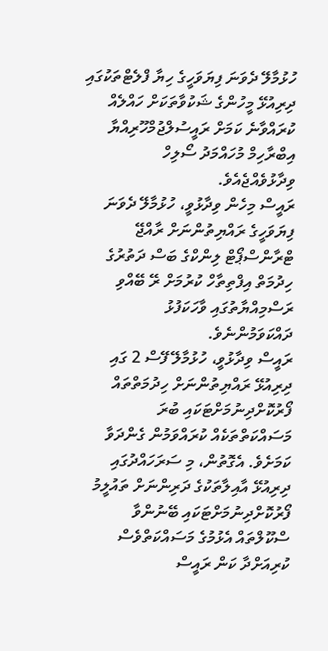ހުޅުމާލޭ ދެވަނަ ފިޔަވަހީގެ ހިޔާ ފްލެޓްތަކުގައި ދިރިއުޅޭ މީހުންގެ ޝަކުވާތަކަށް ހައްލެއް ކުރައްވާނެ ކަމަށް ރައީސުލްޖުމްހޫރިއްޔާ އިބްރާހިމް މުހައްމަދު ސޯލިހް ވިދާޅުވެއްޖެއެވެ.
ރައީސް މިހެން ވިދާޅުވީ، ހުޅުމާލޭ ދެވަނަ ފިޔަވަހީގެ ރައްޔިތުންނަށް ރާއްޖޭ ޓްރާންސްޕޯޓް ލިންކްގެ ބަސް ދަތުރުގެ ހިދުމަތް އިފްތިތާހް ކުރުމަށް ރޭ ބޭއްވި ރަސްމިއްޔާތުގައި ވާހަކަފުޅު ދައްކަވަމުންނެވެ.
ރައީސް ވިދާޅުވީ، ހުޅުމާލޭ ފޭސް 2 ގައި ދިރިއުޅޭ ރައްޔިތުންނަށް ހިދުމަތްތައް ފޯރުކޮށްދިނުމަށްޓަކައި ބުރަ މަސައްކަތްތަކެއް ކުރައްވަމުން ގެންދަވާ ކަމަށެވެ. އެގޮތުން، މި ސަރަހައްދުގައި ދިރިއުޅޭ އާއިލާތަކުގެ ދަރިންނަށް ތައުލީމު ފޯރުކޮށްދިނުމަށްޓަކައި ބޭނުންވާ ސްކޫލްތައް އެޅުމުގެ މަސައްކަތްވެސް ކުރިއަށްދާ ކަން ރައީސް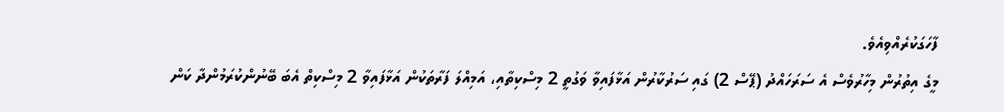ފާހަގަކުރެއްވިއެވެ.
މީގެ އިތުރުން މިހާރުވެސް އެ ސަރަހައްދު (ޕޭސް 2) ގައި ސަރުކާރުން އަޅާފައިވާ ވަގުތީ 2 މިސްކިތާއި، އަމިއްލަ ފަރާތަކުން އަޅާފައިވާ 2 މިސްކިތް އެބަ ބޭނުންކުރަމުންދާ ކަން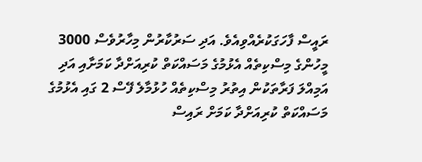ރައީސް ފާހަގަކުރެއްވިއެވެ. އަދި ސަރުކާރުން މިހާރުވެސް 3000 މީހުންގެ މިސްކިތެއް އެޅުމުގެ މަސައްކަތް ކުރިއަށްދާ ކަމަށާއި އަދި އަމިއްލަ ފަރާތަކުން އިތުރު މިސްކިތެއް ހުޅުމާލެ ފޭސް 2 ގައި އެޅުމުގެ މަސައްކަތް ކުރިއަށްދާ ކަމަށް ރައިސް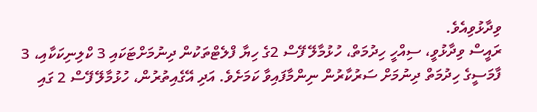ވިދާޅުވިއެވެ.
ރައީސް ވިދާޅުވީ، ސިއްހީ ހިދުމަތް، ހުޅުމާލޭ ފޭސް 2ގެ ހިޔާ ފްލެޓްތަކުން ދިނުމަށްޓަކައި 3 ކްލިނިކަކާއި، 3 ފާމަސީގެ ހިދުމަތް ދިނުމަށް ސަރުކާރުން ނިންމާފައިވާ ކަމަށެވެ. އަދި އޭގެއިތުރުން، ހުޅުމާލޭ ފޭސް 2 ގައި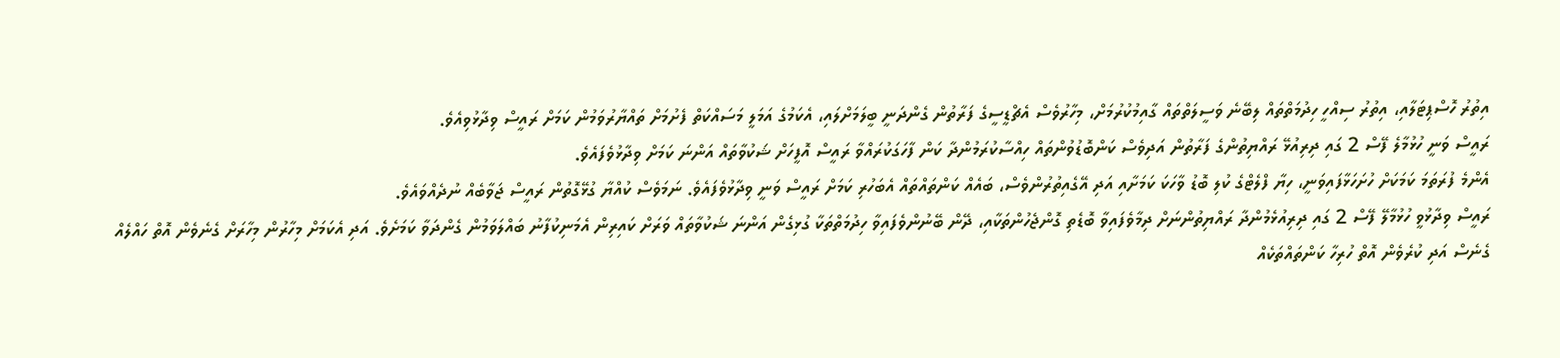އިތުރު ހޮސްޕިޓަލާއި، އިތުރު ސިއްހީ ހިދުމަތްތައް ލިބޭނެ ވަސީލަތްތައް ގާއިމުކުރުމަށް، މިހާރުވެސް އެޗްޑީސީގެ ފަރާތުން ގެންދަނީ ބީލަމަށްލައި، އެކަމުގެ އަމަލީ މަސައްކަތް ފެށުމަށް ތައްޔާރުވަމުން ކަމަށް ރައީސް ވިދާޅުވިއެވެ.
ރައީސް ވަނީ ހުޅުމާލެ ފޭސް 2 ގައި ދިރިއުޅޭ ރައްޔިތުންގެ ފަރާތުން އަދިވެސް ކަންބޮޑުވުންތައް ހިއްސާކުރަމުންދާ ކަން ފާހަގަކުރައްވާ ރައީސް އޮފީހަށް ޝަކުވާތައް އަންނަ ކަމަށް ވިދާޅުވެފައެވެ.
އެންމެ ފުރަތަމަ ކަމަކަށް ހުށަހަޅާފައިވަނީ، ހިޔާ ފްލެޓްގެ ކުލި ބޮޑު ވާހަކަ ކަމަށާއި އަދި އޭގެއިތުރުންވެސް، ބައެއް ކަންތައްތައް އެބަހުރި ކަމަށް ރައީސް ވަނީ ވިދާޅުވެފައެވެ. ނަމަވެސް ކުއްޔާ ގުޅޭގޮތުން ރައީސް ޖަވާބެއް ނުދެއްވައެވެ.
ރައީސް ވިދާޅުވީ ހުޅުމާލޭ ފޭސް 2 ގައި ދިރިއުޅެމުންދާ ރައްޔިތުންނަށް ދިމާވެފައިވާ ބޮޑެތި ގޮންޖެހުންތަކާއި، ދޭން ބޭނުންވެފައިވާ ހިދުމަތްތަކާ ގުޅިގެން އަންނަ ޝަކުވާތައް ވަރަށް ކައިރިން އެމަނިކުފާނު ބައްލަވަމުން ގެންދަވާ ކަމަށެވެ. އަދި އެކަމަށް މިހާރުން މިހާރަށް ގެނެވެން އޮތް ހައްލެއް ގެނެސް އަދި ކުރެވެން އޮތް ހުރިހާ ކަންތައްތަކެއް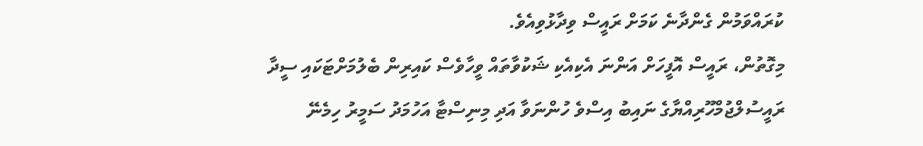ކުރައްވަމުން ގެންދާނެ ކަމަށް ރައީސް ވިދާޅުވިއެވެ.
މިގޮތުން، ރައީސް އޮފީހަށް އަންނަ އެކިއެކި ޝަކުވާތައް ވީހާވެސް ކައިރިން ބެލުމަށްޓަކައި ސީދާ ރައީސުލްޖުމްހޫރިއްޔާގެ ނައިބު އިސްވެ ހުންނަވާ އަދި މިނިސްޓާ އަހުމަދު ސަމީރު ހިމެނޭ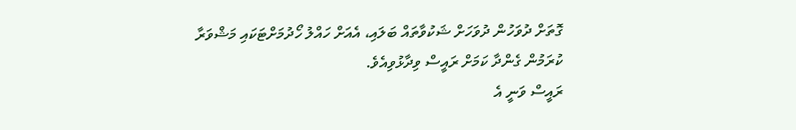ގޮތަށް ދުވަހުން ދުވަހަށް ޝަކުވާތައް ބަލައި، އެއަށް ހައްލު ހޯދުމަށްޓަކައި މަޝްވަރާ ކުރަމުން ގެންދާ ކަމަށް ރައީސް ވިދާޅުވިއެވެ.
ރައީސް ވަނީ އެ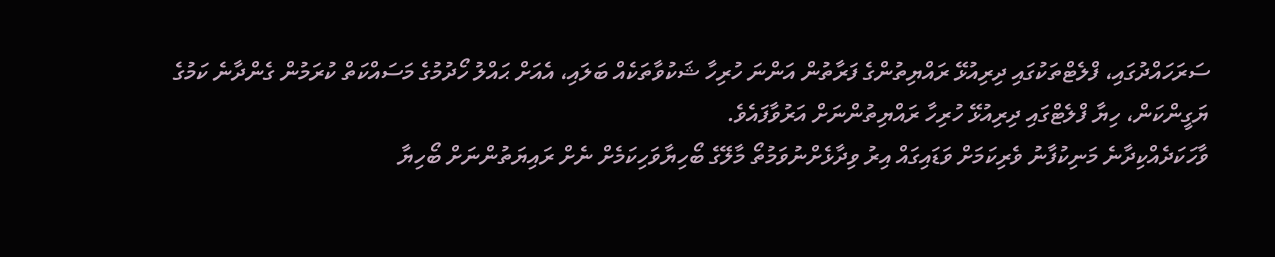ސަރަހައްދުގައި، ފްލެޓްތަކުގައި ދިރިއުޅޭ ރައްޔިތުންގެ ފަރާތުން އަންނަ ހުރިހާ ޝަކުވާތަކެއް ބަލައި، އެއަށް ޙައްލު ހޯދުމުގެ މަސައްކަތް ކުރަމުން ގެންދާނެ ކަމުގެ ޔަގީންކަން، ހިޔާ ފްލެޓްގައި ދިރިއުޅޭ ހުރިހާ ރައްޔިތުންނަށް އަރުވާފައެވެ.
ވާހަކަދެއްކިދާނެ މަނިކުފާނު ވެރިކަމަށް ވަޑައިގައް އިރު ވިދާޅެށްނުވަމުތޯ މާލޭގެ ބޯހިޔާވަހިކަމެށް ނެށް ރައިޔަތުންނަށް ބޯހިޔާ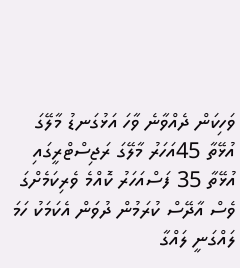ވަހިކަން ދެއްވާނެ ވާހަ އަޅުގަނޑު މާލޭގަ އުޅޭތާ 45އަހަރު މާލޭގަ ރަޖިސްޓްރީގައި އުޅޭތާ 35 ފަސްއަހަރު ކޮއްމެ ވެރިކަމެށްގަ ވެސް އާދޭސް ކުރަމުން ދުވަން އެކަމަކު ހަމަ ލައްގަނީ ލައްގާ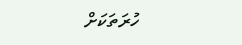ހުރަތަކަށް